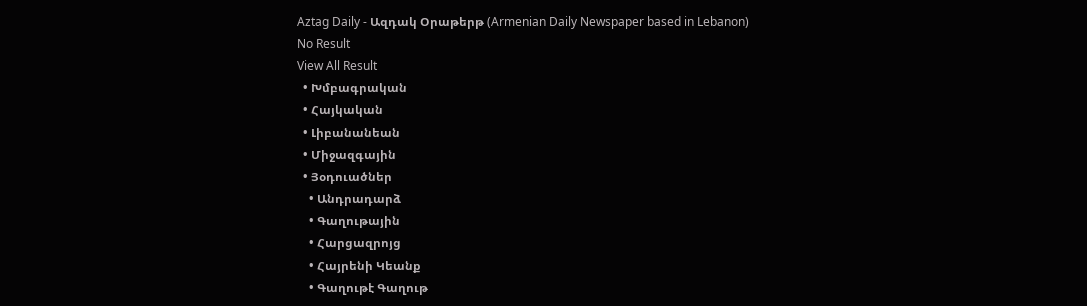Aztag Daily - Ազդակ Օրաթերթ (Armenian Daily Newspaper based in Lebanon)
No Result
View All Result
  • Խմբագրական
  • Հայկական
  • Լիբանանեան
  • Միջազգային
  • Յօդուածներ
    • Անդրադարձ
    • Գաղութային
    • Հարցազրոյց
    • Հայրենի Կեանք
    • Գաղութէ Գաղութ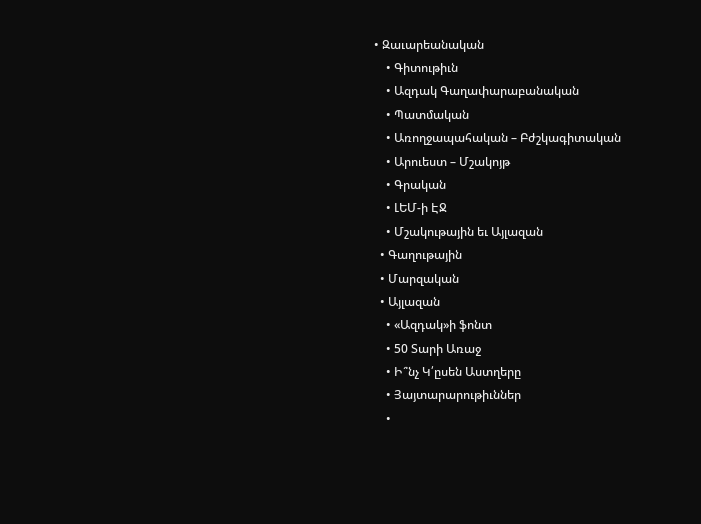• Զաւարեանական
    • Գիտութիւն
    • Ազդակ Գաղափարաբանական
    • Պատմական
    • Առողջապահական – Բժշկագիտական
    • Արուեստ – Մշակոյթ
    • Գրական
    • ԼԵՄ-ի ԷՋ
    • Մշակութային եւ Այլազան
  • Գաղութային
  • Մարզական
  • Այլազան
    • «Ազդակ»ի ֆոնտ
    • 50 Տարի Առաջ
    • Ի՞նչ Կ՛ըսեն Աստղերը
    • Յայտարարութիւններ
    •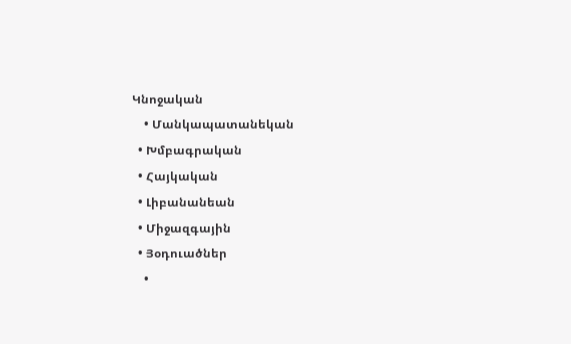Կնոջական
    • Մանկապատանեկան
  • Խմբագրական
  • Հայկական
  • Լիբանանեան
  • Միջազգային
  • Յօդուածներ
    •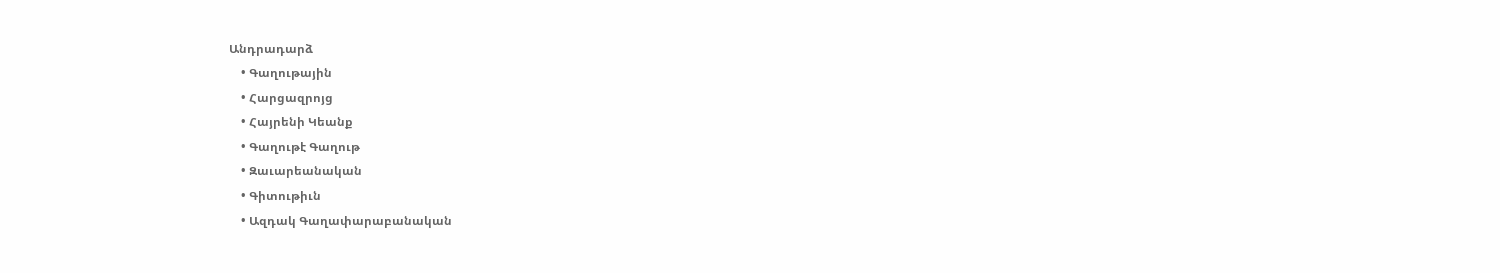Անդրադարձ
    • Գաղութային
    • Հարցազրոյց
    • Հայրենի Կեանք
    • Գաղութէ Գաղութ
    • Զաւարեանական
    • Գիտութիւն
    • Ազդակ Գաղափարաբանական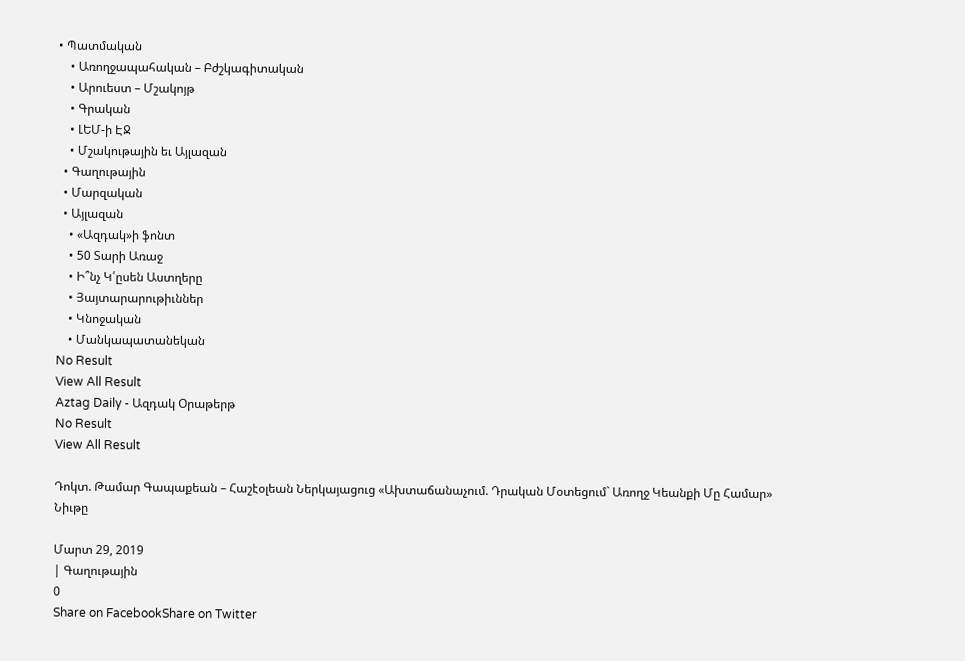• Պատմական
    • Առողջապահական – Բժշկագիտական
    • Արուեստ – Մշակոյթ
    • Գրական
    • ԼԵՄ-ի ԷՋ
    • Մշակութային եւ Այլազան
  • Գաղութային
  • Մարզական
  • Այլազան
    • «Ազդակ»ի ֆոնտ
    • 50 Տարի Առաջ
    • Ի՞նչ Կ՛ըսեն Աստղերը
    • Յայտարարութիւններ
    • Կնոջական
    • Մանկապատանեկան
No Result
View All Result
Aztag Daily - Ազդակ Օրաթերթ
No Result
View All Result

Դոկտ. Թամար Գապաքեան – Հաշէօլեան Ներկայացուց «Ախտաճանաչում. Դրական Մօտեցում` Առողջ Կեանքի Մը Համար» Նիւթը

Մարտ 29, 2019
| Գաղութային
0
Share on FacebookShare on Twitter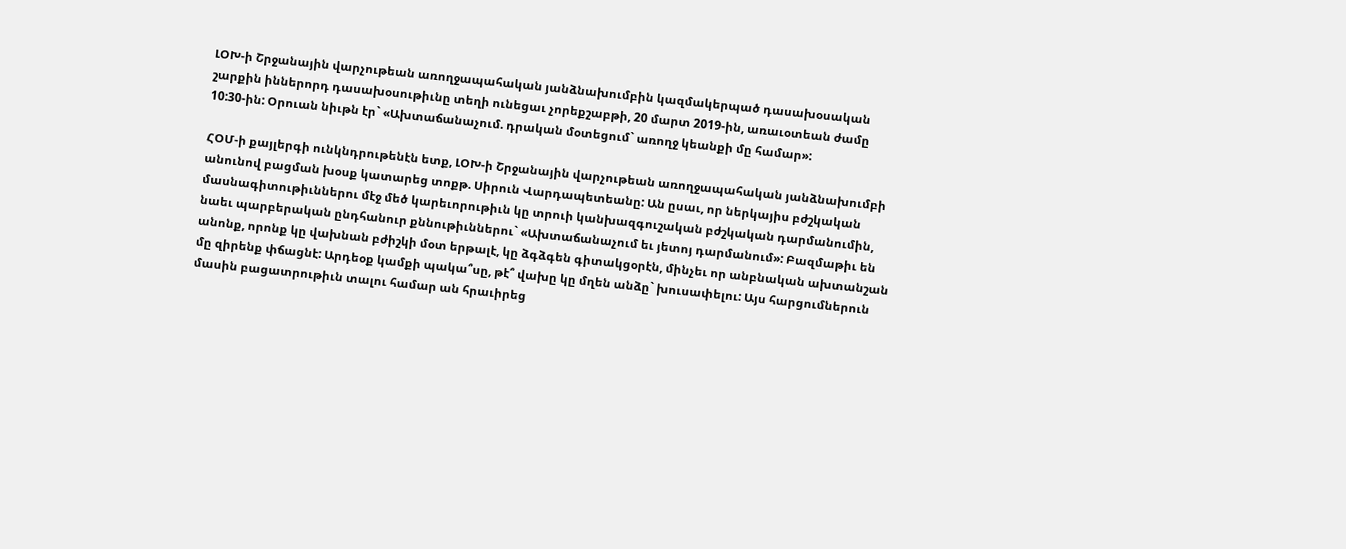ԼՕԽ-ի Շրջանային վարչութեան առողջապահական յանձնախումբին կազմակերպած դասախօսական շարքին իններորդ դասախօսութիւնը տեղի ունեցաւ չորեքշաբթի, 20 մարտ 2019-ին, առաւօտեան ժամը 10:30-ին: Օրուան նիւթն էր` «Ախտաճանաչում. դրական մօտեցում` առողջ կեանքի մը համար»:

ՀՕՄ-ի քայլերգի ունկնդրութենէն ետք, ԼՕԽ-ի Շրջանային վարչութեան առողջապահական յանձնախումբի անունով բացման խօսք կատարեց տոքթ. Սիրուն Վարդապետեանը: Ան ըսաւ, որ ներկայիս բժշկական մասնագիտութիւններու մէջ մեծ կարեւորութիւն կը տրուի կանխազգուշական բժշկական դարմանումին, նաեւ պարբերական ընդհանուր քննութիւններու` «Ախտաճանաչում եւ յետոյ դարմանում»: Բազմաթիւ են անոնք, որոնք կը վախնան բժիշկի մօտ երթալէ, կը ձգձգեն գիտակցօրէն, մինչեւ որ անբնական ախտանշան մը զիրենք փճացնէ: Արդեօք կամքի պակա՞սը, թէ՞ վախը կը մղեն անձը` խուսափելու: Այս հարցումներուն մասին բացատրութիւն տալու համար ան հրաւիրեց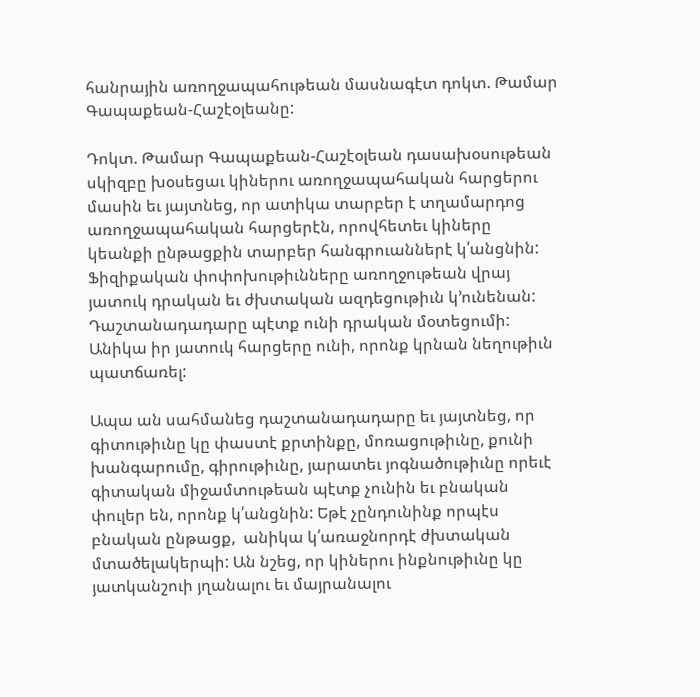հանրային առողջապահութեան մասնագէտ դոկտ. Թամար Գապաքեան-Հաշէօլեանը:

Դոկտ. Թամար Գապաքեան-Հաշէօլեան դասախօսութեան սկիզբը խօսեցաւ կիներու առողջապահական հարցերու մասին եւ յայտնեց, որ ատիկա տարբեր է տղամարդոց առողջապահական հարցերէն, որովհետեւ կիները կեանքի ընթացքին տարբեր հանգրուաններէ կ՛անցնին: Ֆիզիքական փոփոխութիւնները առողջութեան վրայ յատուկ դրական եւ ժխտական ազդեցութիւն կ’ունենան: Դաշտանադադարը պէտք ունի դրական մօտեցումի: Անիկա իր յատուկ հարցերը ունի, որոնք կրնան նեղութիւն պատճառել:

Ապա ան սահմանեց դաշտանադադարը եւ յայտնեց, որ գիտութիւնը կը փաստէ քրտինքը, մոռացութիւնը, քունի խանգարումը, գիրութիւնը, յարատեւ յոգնածութիւնը որեւէ գիտական միջամտութեան պէտք չունին եւ բնական փուլեր են, որոնք կ՛անցնին: Եթէ չընդունինք որպէս բնական ընթացք,  անիկա կ՛առաջնորդէ ժխտական մտածելակերպի: Ան նշեց, որ կիներու ինքնութիւնը կը յատկանշուի յղանալու եւ մայրանալու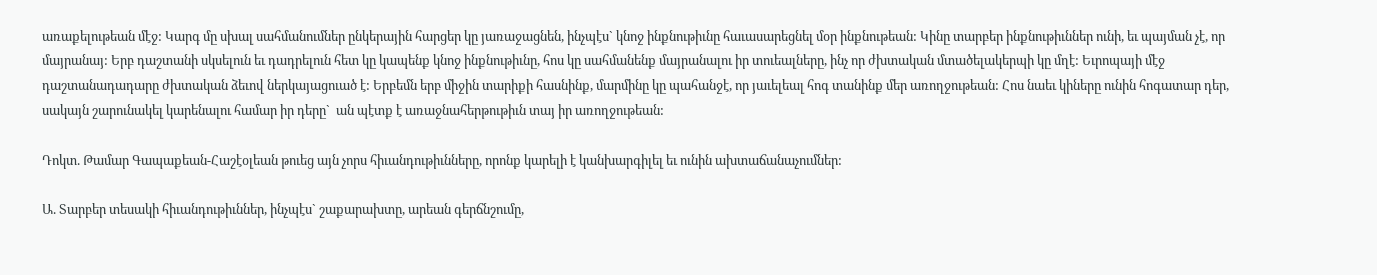առաքելութեան մէջ: Կարգ մը սխալ սահմանումներ ընկերային հարցեր կը յառաջացնեն, ինչպէս` կնոջ ինքնութիւնը հաւասարեցնել մօր ինքնութեան: Կինը տարբեր ինքնութիւններ ունի, եւ պայման չէ, որ մայրանայ: Երբ դաշտանի սկսելուն եւ դադրելուն հետ կը կապենք կնոջ ինքնութիւնը, հոս կը սահմանենք մայրանալու իր տուեալները, ինչ որ ժխտական մտածելակերպի կը մղէ: Եւրոպայի մէջ դաշտանադադարը ժխտական ձեւով ներկայացուած է: Երբեմն երբ միջին տարիքի հասնինք, մարմինը կը պահանջէ, որ յաւելեալ հոգ տանինք մեր առողջութեան: Հոս նաեւ կիները ունին հոգատար դեր, սակայն շարունակել կարենալու համար իր դերը`  ան պէտք է առաջնահերթութիւն տայ իր առողջութեան:

Դոկտ. Թամար Գապաքեան-Հաշէօլեան թուեց այն չորս հիւանդութիւնները, որոնք կարելի է կանխարգիլել եւ ունին ախտաճանաչումներ:

Ա. Տարբեր տեսակի հիւանդութիւններ, ինչպէս` շաքարախտը, արեան գերճնշումը,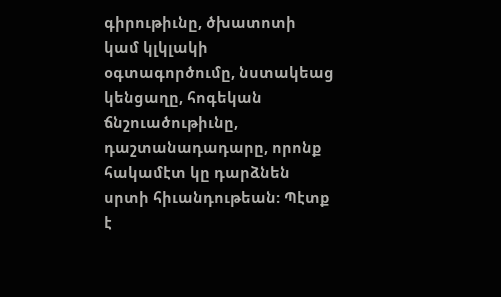գիրութիւնը, ծխատոտի կամ կլկլակի օգտագործումը, նստակեաց կենցաղը, հոգեկան ճնշուածութիւնը, դաշտանադադարը, որոնք հակամէտ կը դարձնեն սրտի հիւանդութեան: Պէտք է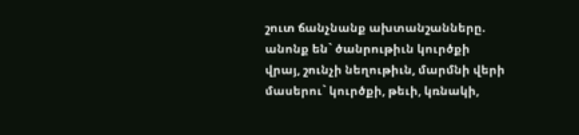շուտ ճանչնանք ախտանշանները. անոնք են` ծանրութիւն կուրծքի վրայ, շունչի նեղութիւն, մարմնի վերի մասերու` կուրծքի, թեւի, կռնակի,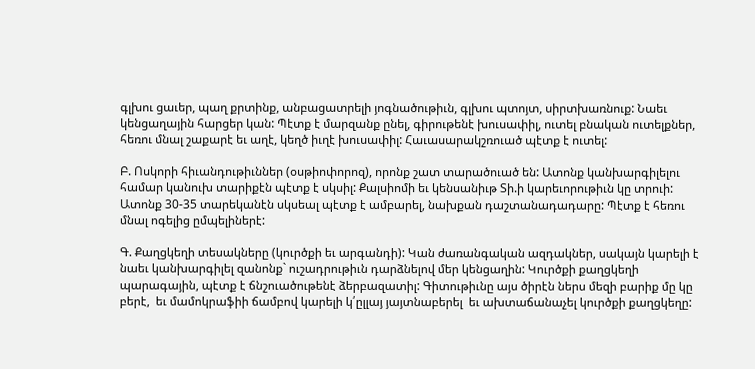գլխու ցաւեր, պաղ քրտինք, անբացատրելի յոգնածութիւն, գլխու պտոյտ, սիրտխառնուք: Նաեւ կենցաղային հարցեր կան: Պէտք է մարզանք ընել, գիրութենէ խուսափիլ, ուտել բնական ուտելքներ, հեռու մնալ շաքարէ եւ աղէ, կեղծ իւղէ խուսափիլ: Հաւասարակշռուած պէտք է ուտել:

Բ. Ոսկորի հիւանդութիւններ (օսթիոփորոզ), որոնք շատ տարածուած են: Ատոնք կանխարգիլելու համար կանուխ տարիքէն պէտք է սկսիլ: Քալսիոմի եւ կենսանիւթ Տի.ի կարեւորութիւն կը տրուի: Ատոնք 30-35 տարեկանէն սկսեալ պէտք է ամբարել, նախքան դաշտանադադարը: Պէտք է հեռու մնալ ոգելից ըմպելիներէ:

Գ. Քաղցկեղի տեսակները (կուրծքի եւ արգանդի): Կան ժառանգական ազդակներ, սակայն կարելի է նաեւ կանխարգիլել զանոնք` ուշադրութիւն դարձնելով մեր կենցաղին: Կուրծքի քաղցկեղի պարագային, պէտք է ճնշուածութենէ ձերբազատիլ: Գիտութիւնը այս ծիրէն ներս մեզի բարիք մը կը բերէ,  եւ մամոկրաֆիի ճամբով կարելի կ՛ըլլայ յայտնաբերել  եւ ախտաճանաչել կուրծքի քաղցկեղը: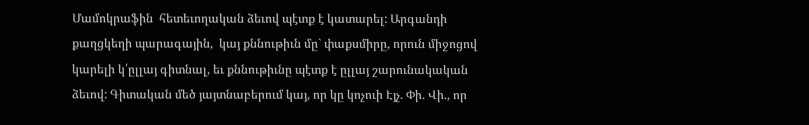Մամոկրաֆին  հետեւողական ձեւով պէտք է կատարել: Արգանդի քաղցկեղի պարագային,  կայ քննութիւն մը` փաքսմիրը, որուն միջոցով կարելի կ՛ըլլայ գիտնալ, եւ քննութիւնը պէտք է ըլլայ շարունակական ձեւով: Գիտական մեծ յայտնաբերում կայ, որ կը կոչուի Էյչ. Փի. Վի., որ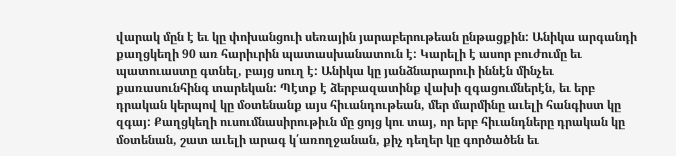վարակ մըն է եւ կը փոխանցուի սեռային յարաբերութեան ընթացքին: Անիկա արգանդի քաղցկեղի 90 առ հարիւրին պատասխանատուն է: Կարելի է ասոր բուժումը եւ պատուաստը գտնել, բայց սուղ է: Անիկա կը յանձնարարուի իննէն մինչեւ քառասունհինգ տարեկան: Պէտք է ձերբազատինք վախի զգացումներէն, եւ երբ դրական կերպով կը մօտենանք այս հիւանդութեան, մեր մարմինը աւելի հանգիստ կը զգայ: Քաղցկեղի ուսումնասիրութիւն մը ցոյց կու տայ, որ երբ հիւանդները դրական կը մօտենան, շատ աւելի արագ կ՛առողջանան, քիչ դեղեր կը գործածեն եւ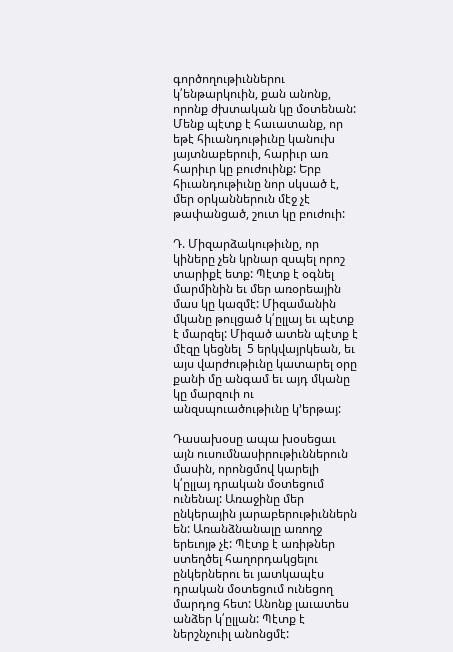գործողութիւններու կ՛ենթարկուին, քան անոնք, որոնք ժխտական կը մօտենան: Մենք պէտք է հաւատանք, որ եթէ հիւանդութիւնը կանուխ յայտնաբերուի, հարիւր առ հարիւր կը բուժուինք: Երբ հիւանդութիւնը նոր սկսած է, մեր օրկաններուն մէջ չէ թափանցած, շուտ կը բուժուի:

Դ. Միզարձակութիւնը, որ կիները չեն կրնար զսպել որոշ տարիքէ ետք: Պէտք է օգնել մարմինին եւ մեր առօրեային մաս կը կազմէ: Միզամանին մկանը թուլցած կ՛ըլլայ եւ պէտք է մարզել: Միզած ատեն պէտք է մէզը կեցնել  5 երկվայրկեան, եւ այս վարժութիւնը կատարել օրը քանի մը անգամ եւ այդ մկանը կը մարզուի ու անզսպուածութիւնը կ’երթայ:

Դասախօսը ապա խօսեցաւ այն ուսումնասիրութիւններուն մասին, որոնցմով կարելի կ՛ըլլայ դրական մօտեցում ունենալ: Առաջինը մեր ընկերային յարաբերութիւններն են: Առանձնանալը առողջ երեւոյթ չէ: Պէտք է առիթներ ստեղծել հաղորդակցելու ընկերներու եւ յատկապէս դրական մօտեցում ունեցող մարդոց հետ: Անոնք լաւատես անձեր կ՛ըլլան: Պէտք է ներշնչուիլ անոնցմէ: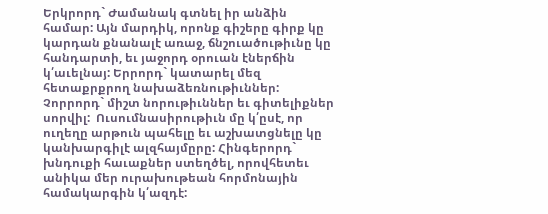Երկրորդ` Ժամանակ գտնել իր անձին համար: Այն մարդիկ, որոնք գիշերը գիրք կը կարդան քնանալէ առաջ, ճնշուածութիւնը կը հանդարտի, եւ յաջորդ օրուան էներճին կ՛աւելնայ: Երրորդ` կատարել մեզ հետաքրքրող նախաձեռնութիւններ: Չորրորդ` միշտ նորութիւններ եւ գիտելիքներ սորվիլ:  Ուսումնասիրութիւն մը կ՛ըսէ, որ ուղեղը արթուն պահելը եւ աշխատցնելը կը կանխարգիլէ ալզհայմըրը: Հինգերորդ` խնդուքի հաւաքներ ստեղծել, որովհետեւ անիկա մեր ուրախութեան հորմոնային համակարգին կ՛ազդէ: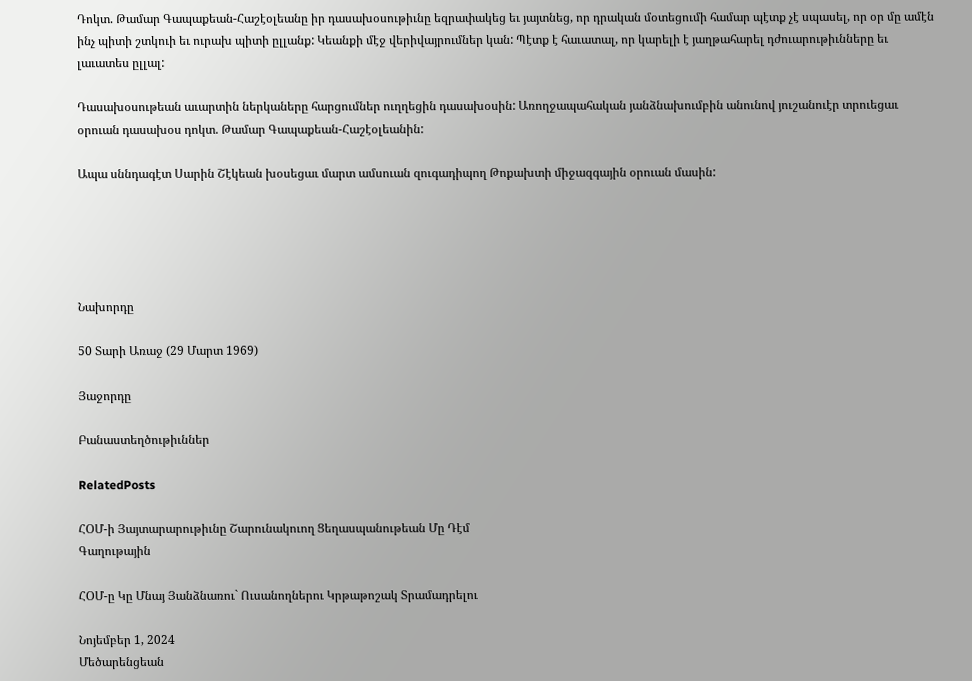Դոկտ. Թամար Գապաքեան-Հաշէօլեանը իր դասախօսութիւնը եզրափակեց եւ յայտնեց, որ դրական մօտեցումի համար պէտք չէ սպասել, որ օր մը ամէն ինչ պիտի շտկուի եւ ուրախ պիտի ըլլանք: Կեանքի մէջ վերիվայրումներ կան: Պէտք է հաւատալ, որ կարելի է յաղթահարել դժուարութիւնները եւ լաւատես ըլլալ:

Դասախօսութեան աւարտին ներկաները հարցումներ ուղղեցին դասախօսին: Առողջապահական յանձնախումբին անունով յուշանուէր տրուեցաւ օրուան դասախօս դոկտ. Թամար Գապաքեան-Հաշէօլեանին:

Ապա սննդագէտ Սարին Շէկեան խօսեցաւ մարտ ամսուան զուգադիպող Թոքախտի միջազգային օրուան մասին:





Նախորդը

50 Տարի Առաջ (29 Մարտ 1969)

Յաջորդը

Բանաստեղծութիւններ

RelatedPosts

ՀՕՄ-ի Յայտարարութիւնը Շարունակուող Ցեղասպանութեան Մը Դէմ
Գաղութային

ՀՕՄ-ը Կը Մնայ Յանձնառու` Ուսանողներու Կրթաթոշակ Տրամադրելու

Նոյեմբեր 1, 2024
Մեծարենցեան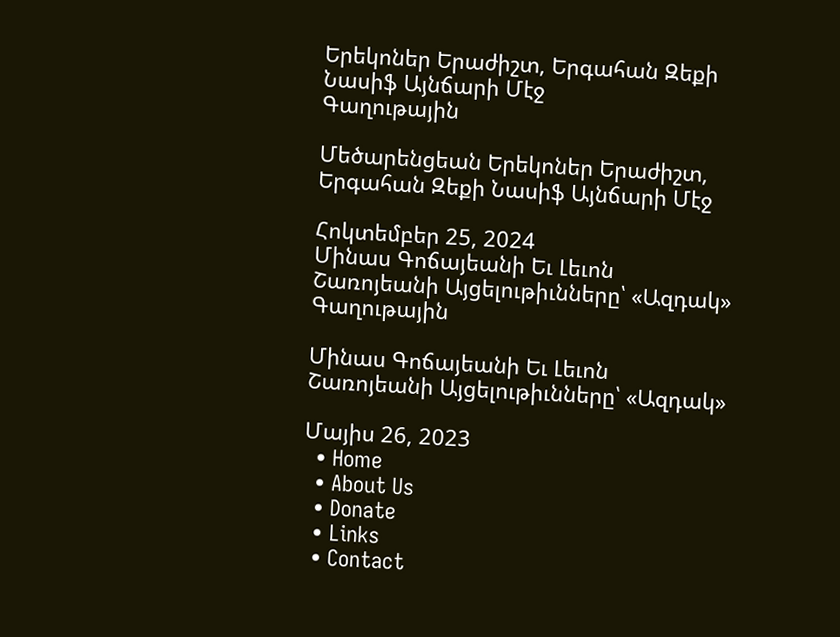Երեկոներ Երաժիշտ, Երգահան Զեքի Նասիֆ Այնճարի Մէջ
Գաղութային

Մեծարենցեան Երեկոներ Երաժիշտ, Երգահան Զեքի Նասիֆ Այնճարի Մէջ

Հոկտեմբեր 25, 2024
Մինաս Գոճայեանի Եւ Լեւոն Շառոյեանի Այցելութիւնները՝ «Ազդակ»
Գաղութային

Մինաս Գոճայեանի Եւ Լեւոն Շառոյեանի Այցելութիւնները՝ «Ազդակ»

Մայիս 26, 2023
  • Home
  • About Us
  • Donate
  • Links
  • Contact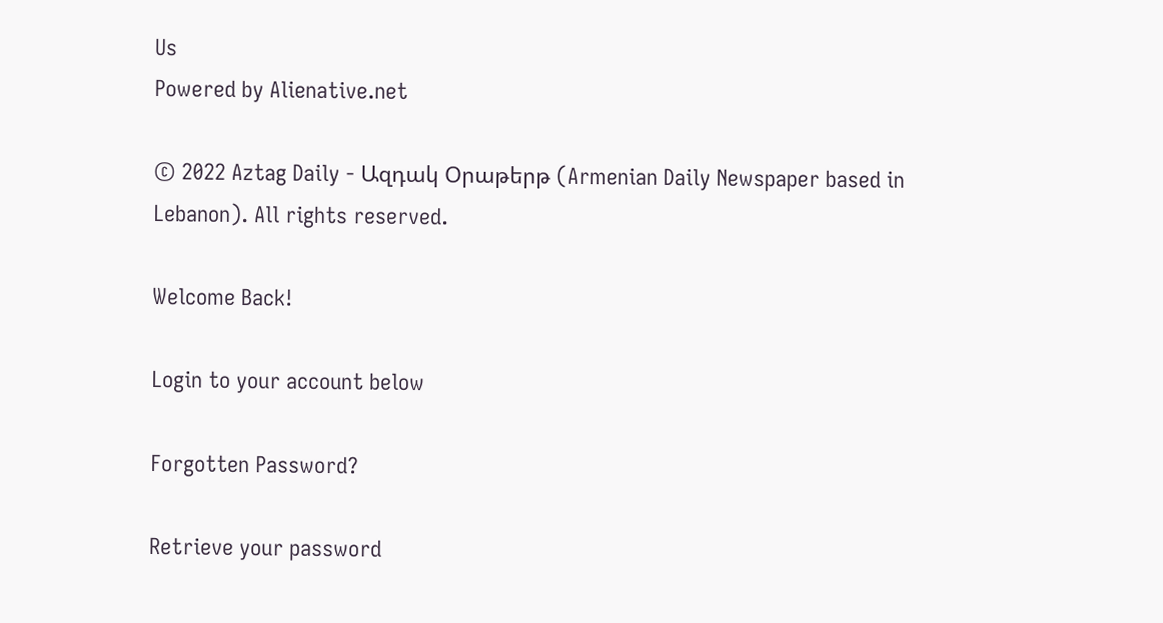Us
Powered by Alienative.net

© 2022 Aztag Daily - Ազդակ Օրաթերթ (Armenian Daily Newspaper based in Lebanon). All rights reserved.

Welcome Back!

Login to your account below

Forgotten Password?

Retrieve your password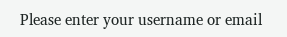Please enter your username or email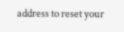address to reset your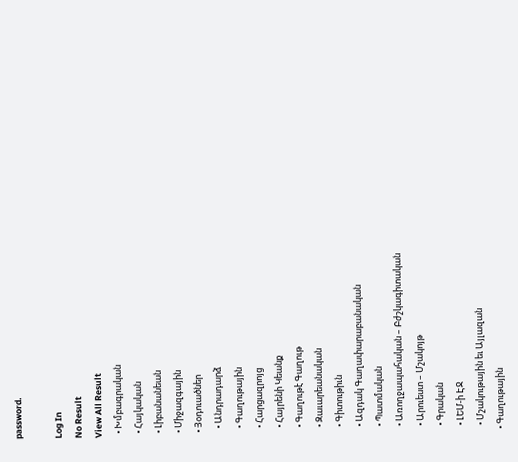password.

Log In
No Result
View All Result
  • Խմբագրական
  • Հայկական
  • Լիբանանեան
  • Միջազգային
  • Յօդուածներ
    • Անդրադարձ
    • Գաղութային
    • Հարցազրոյց
    • Հայրենի Կեանք
    • Գաղութէ Գաղութ
    • Զաւարեանական
    • Գիտութիւն
    • Ազդակ Գաղափարաբանական
    • Պատմական
    • Առողջապահական – Բժշկագիտական
    • Արուեստ – Մշակոյթ
    • Գրական
    • ԼԵՄ-ի ԷՋ
    • Մշակութային եւ Այլազան
  • Գաղութային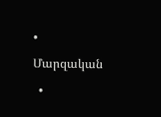• Մարզական
  •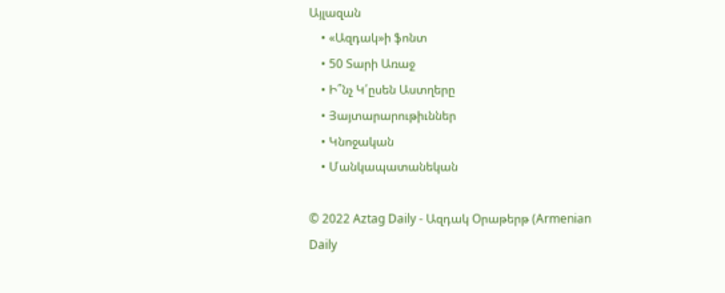Այլազան
    • «Ազդակ»ի ֆոնտ
    • 50 Տարի Առաջ
    • Ի՞նչ Կ՛ըսեն Աստղերը
    • Յայտարարութիւններ
    • Կնոջական
    • Մանկապատանեկան

© 2022 Aztag Daily - Ազդակ Օրաթերթ (Armenian Daily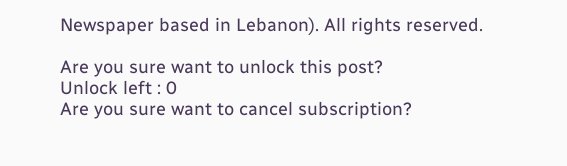Newspaper based in Lebanon). All rights reserved.

Are you sure want to unlock this post?
Unlock left : 0
Are you sure want to cancel subscription?